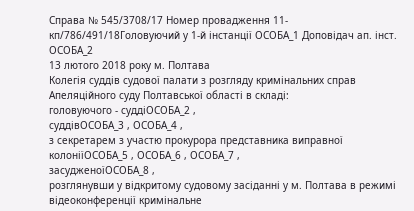Справа № 545/3708/17 Номер провадження 11-кп/786/491/18Головуючий у 1-й інстанції ОСОБА_1 Доповідач ап. інст. ОСОБА_2
13 лютого 2018 року м. Полтава
Колегія суддів судової палати з розгляду кримінальних справ Апеляційного суду Полтавської області в складі:
головуючого - суддіОСОБА_2 ,
суддівОСОБА_3 , ОСОБА_4 ,
з секретарем з участю прокурора представника виправної колоніїОСОБА_5 , ОСОБА_6 , ОСОБА_7 ,
засудженоїОСОБА_8 ,
розглянувши у відкритому судовому засіданні у м. Полтава в режимі відеоконференції кримінальне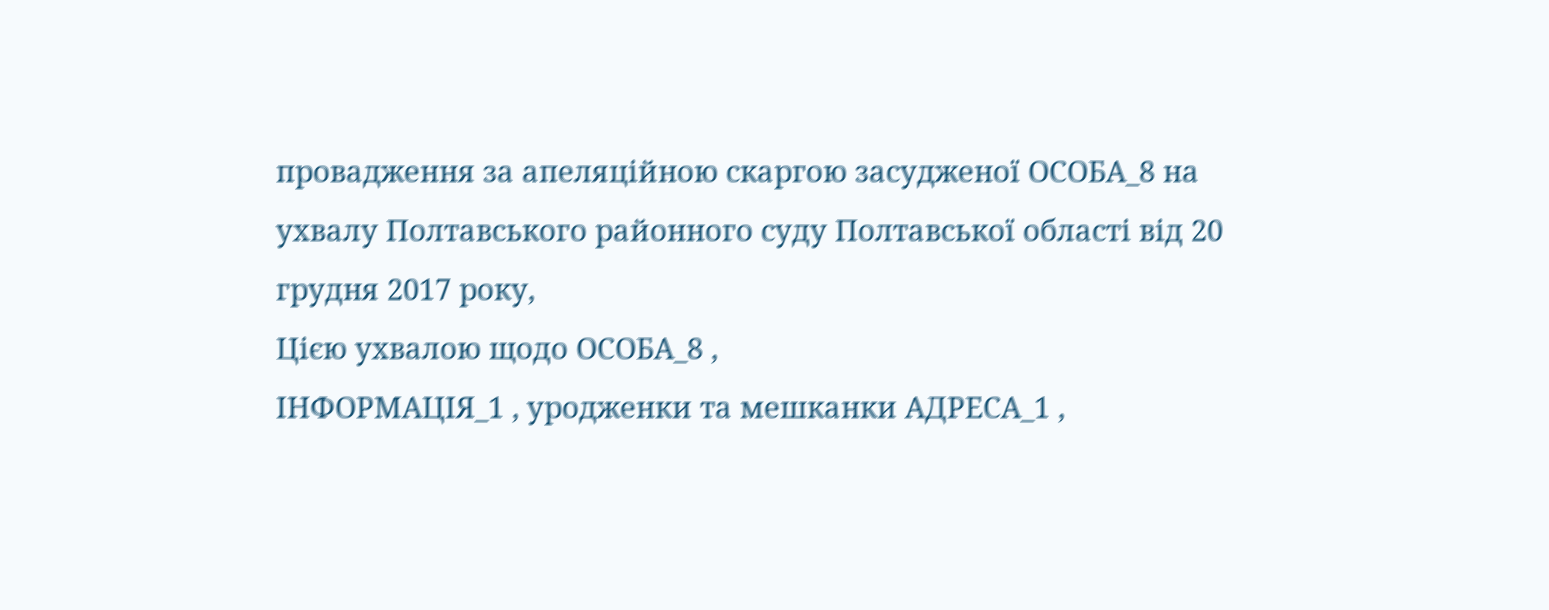провадження за апеляційною скаргою засудженої ОСОБА_8 на ухвалу Полтавського районного суду Полтавської області від 20 грудня 2017 року,
Цією ухвалою щодо ОСОБА_8 ,
ІНФОРМАЦІЯ_1 , уродженки та мешканки АДРЕСА_1 ,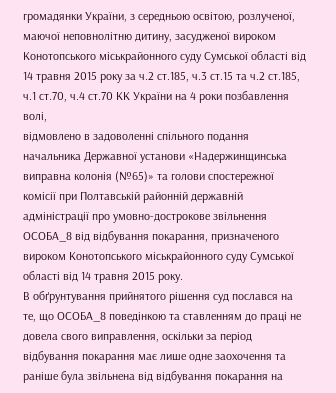громадянки України, з середньою освітою, розлученої, маючої неповнолітню дитину, засудженої вироком Конотопського міськрайонного суду Сумської області від 14 травня 2015 року за ч.2 ст.185, ч.3 ст.15 та ч.2 ст.185, ч.1 ст.70, ч.4 ст.70 КК України на 4 роки позбавлення волі,
відмовлено в задоволенні спільного подання начальника Державної установи «Надержинщинська виправна колонія (№65)» та голови спостережної комісії при Полтавській районній державній адміністрації про умовно-дострокове звільнення ОСОБА_8 від відбування покарання, призначеного вироком Конотопського міськрайонного суду Сумської області від 14 травня 2015 року.
В обґрунтування прийнятого рішення суд послався на те, що ОСОБА_8 поведінкою та ставленням до праці не довела свого виправлення, оскільки за період відбування покарання має лише одне заохочення та раніше була звільнена від відбування покарання на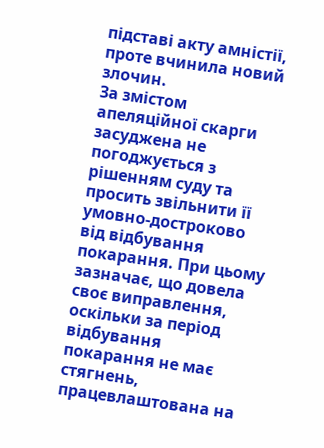підставі акту амністії, проте вчинила новий злочин.
За змістом апеляційної скарги засуджена не погоджується з рішенням суду та просить звільнити її умовно-достроково від відбування покарання. При цьому зазначає, що довела своє виправлення, оскільки за період відбування покарання не має стягнень, працевлаштована на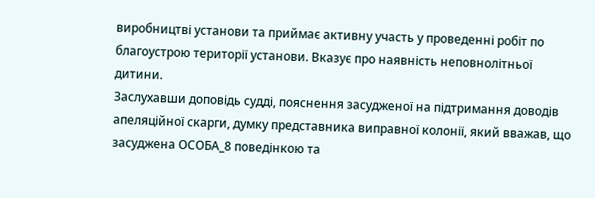виробництві установи та приймає активну участь у проведенні робіт по благоустрою території установи. Вказує про наявність неповнолітньої дитини.
Заслухавши доповідь судді, пояснення засудженої на підтримання доводів апеляційної скарги, думку представника виправної колонії, який вважав, що засуджена ОСОБА_8 поведінкою та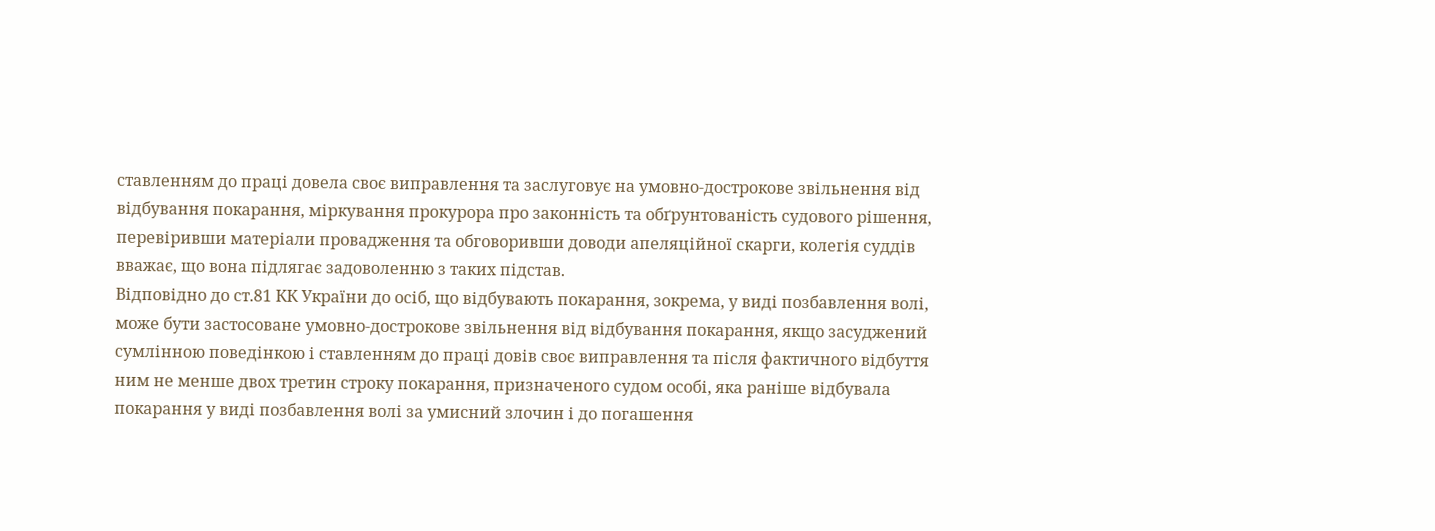ставленням до праці довела своє виправлення та заслуговує на умовно-дострокове звільнення від відбування покарання, міркування прокурора про законність та обґрунтованість судового рішення, перевіривши матеріали провадження та обговоривши доводи апеляційної скарги, колегія суддів вважає, що вона підлягає задоволенню з таких підстав.
Відповідно до ст.81 КК України до осіб, що відбувають покарання, зокрема, у виді позбавлення волі, може бути застосоване умовно-дострокове звільнення від відбування покарання, якщо засуджений сумлінною поведінкою і ставленням до праці довів своє виправлення та після фактичного відбуття ним не менше двох третин строку покарання, призначеного судом особі, яка раніше відбувала покарання у виді позбавлення волі за умисний злочин і до погашення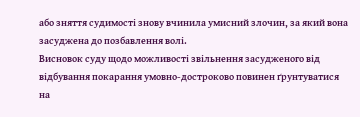або зняття судимості знову вчинила умисний злочин, за який вона засуджена до позбавлення волі.
Висновок суду щодо можливості звільнення засудженого від відбування покарання умовно-достроково повинен ґрунтуватися на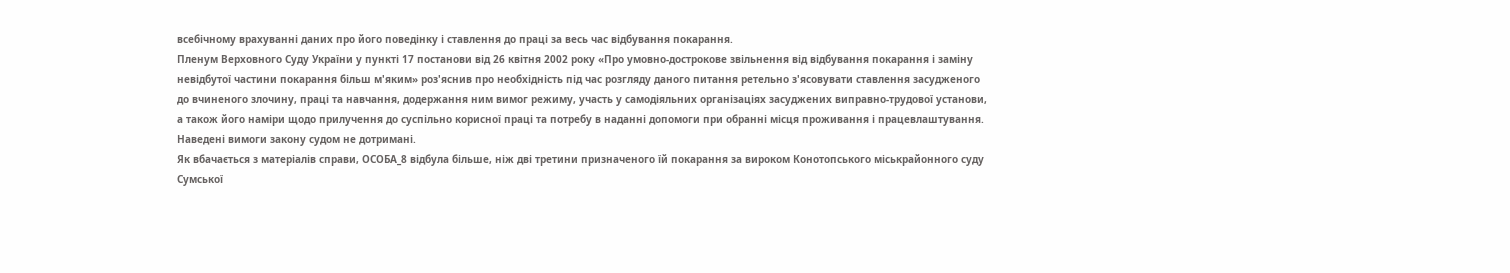всебічному врахуванні даних про його поведінку і ставлення до праці за весь час відбування покарання.
Пленум Верховного Суду України у пункті 17 постанови від 26 квітня 2002 року «Про умовно-дострокове звільнення від відбування покарання і заміну невідбутої частини покарання більш м'яким» роз'яснив про необхідність під час розгляду даного питання ретельно з'ясовувати ставлення засудженого до вчиненого злочину, праці та навчання, додержання ним вимог режиму, участь у самодіяльних організаціях засуджених виправно-трудової установи, а також його наміри щодо прилучення до суспільно корисної праці та потребу в наданні допомоги при обранні місця проживання і працевлаштування.
Наведені вимоги закону судом не дотримані.
Як вбачається з матеріалів справи, ОСОБА_8 відбула більше, ніж дві третини призначеного їй покарання за вироком Конотопського міськрайонного суду Сумської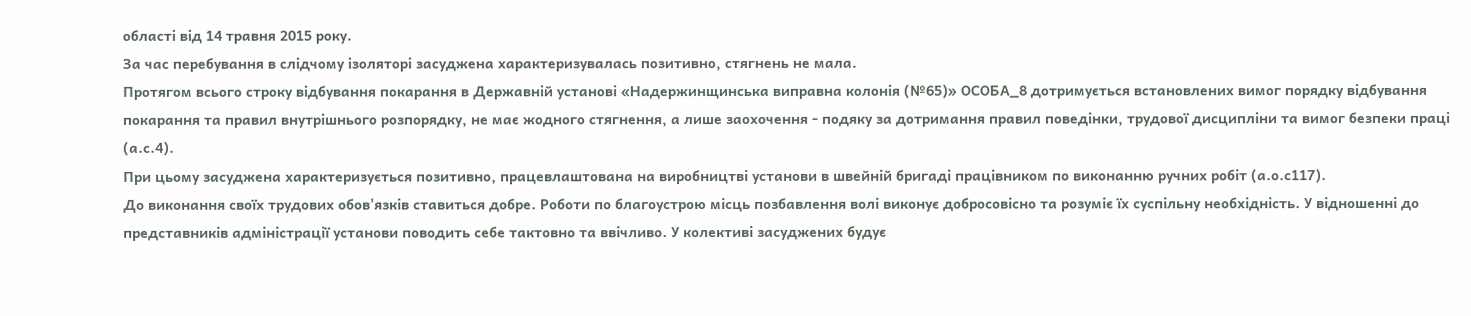області від 14 травня 2015 року.
За час перебування в слідчому ізоляторі засуджена характеризувалась позитивно, стягнень не мала.
Протягом всього строку відбування покарання в Державній установі «Надержинщинська виправна колонія (№65)» ОСОБА_8 дотримується встановлених вимог порядку відбування покарання та правил внутрішнього розпорядку, не має жодного стягнення, а лише заохочення - подяку за дотримання правил поведінки, трудової дисципліни та вимог безпеки праці (а.с.4).
При цьому засуджена характеризується позитивно, працевлаштована на виробництві установи в швейній бригаді працівником по виконанню ручних робіт (а.о.с117).
До виконання своїх трудових обов'язків ставиться добре. Роботи по благоустрою місць позбавлення волі виконує добросовісно та розуміє їх суспільну необхідність. У відношенні до представників адміністрації установи поводить себе тактовно та ввічливо. У колективі засуджених будує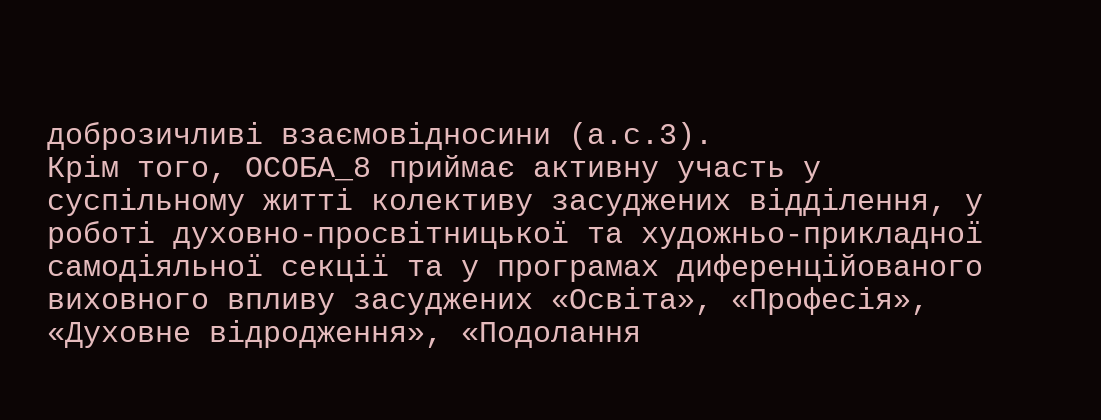доброзичливі взаємовідносини (а.с.3).
Крім того, ОСОБА_8 приймає активну участь у суспільному житті колективу засуджених відділення, у роботі духовно-просвітницької та художньо-прикладної самодіяльної секції та у програмах диференційованого виховного впливу засуджених «Освіта», «Професія», «Духовне відродження», «Подолання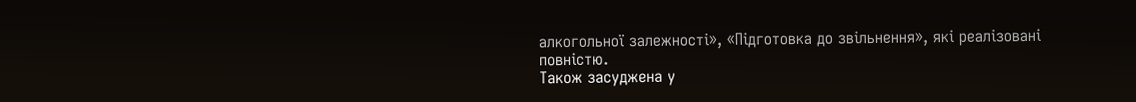алкогольної залежності», «Підготовка до звільнення», які реалізовані повністю.
Також засуджена у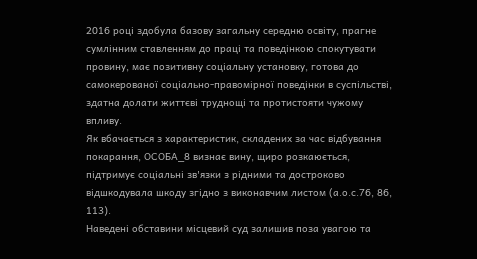2016 році здобула базову загальну середню освіту, прагне сумлінним ставленням до праці та поведінкою спокутувати провину, має позитивну соціальну установку, готова до самокерованої соціально-правомірної поведінки в суспільстві, здатна долати життєві труднощі та протистояти чужому впливу.
Як вбачається з характеристик, складених за час відбування покарання, ОСОБА_8 визнає вину, щиро розкаюється, підтримує соціальні зв'язки з рідними та достроково відшкодувала шкоду згідно з виконавчим листом (а.о.с.76, 86, 113).
Наведені обставини місцевий суд залишив поза увагою та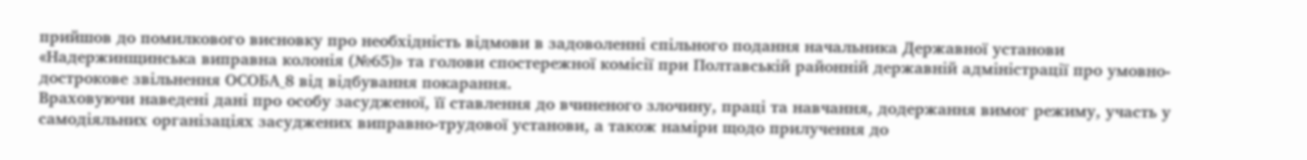прийшов до помилкового висновку про необхідність відмови в задоволенні спільного подання начальника Державної установи «Надержинщинська виправна колонія (№65)» та голови спостережної комісії при Полтавській районній державній адміністрації про умовно-дострокове звільнення ОСОБА_8 від відбування покарання.
Враховуючи наведені дані про особу засудженої, її ставлення до вчиненого злочину, праці та навчання, додержання вимог режиму, участь у самодіяльних організаціях засуджених виправно-трудової установи, а також наміри щодо прилучення до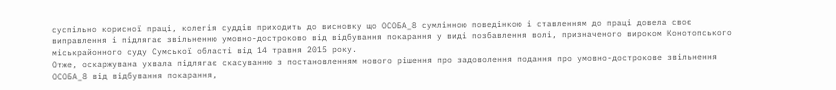суспільно корисної праці, колегія суддів приходить до висновку що ОСОБА_8 сумлінною поведінкою і ставленням до праці довела своє виправлення і підлягає звільненню умовно-достроково від відбування покарання у виді позбавлення волі, призначеного вироком Конотопського міськрайонного суду Сумської області від 14 травня 2015 року.
Отже, оскаржувана ухвала підлягає скасуванню з постановленням нового рішення про задоволення подання про умовно-дострокове звільнення ОСОБА_8 від відбування покарання,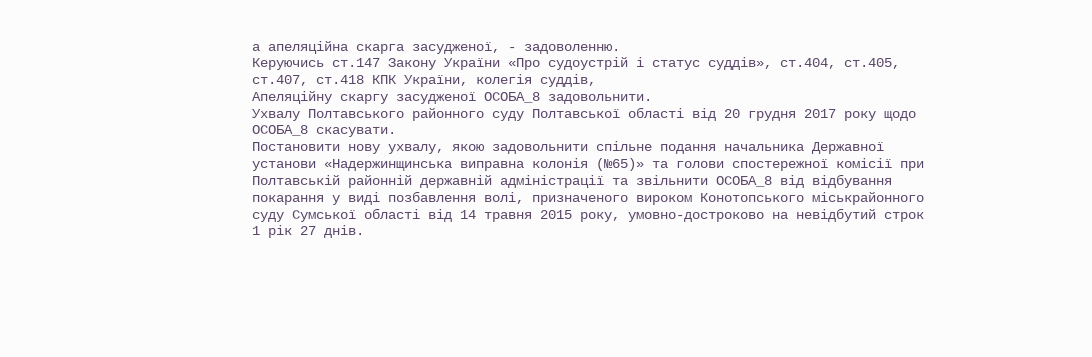а апеляційна скарга засудженої, - задоволенню.
Керуючись ст.147 Закону України «Про судоустрій і статус суддів», ст.404, ст.405, ст.407, ст.418 КПК України, колегія суддів,
Апеляційну скаргу засудженої ОСОБА_8 задовольнити.
Ухвалу Полтавського районного суду Полтавської області від 20 грудня 2017 року щодо ОСОБА_8 скасувати.
Постановити нову ухвалу, якою задовольнити спільне подання начальника Державної установи «Надержинщинська виправна колонія (№65)» та голови спостережної комісії при Полтавській районній державній адміністрації та звільнити ОСОБА_8 від відбування покарання у виді позбавлення волі, призначеного вироком Конотопського міськрайонного суду Сумської області від 14 травня 2015 року, умовно-достроково на невідбутий строк 1 рік 27 днів.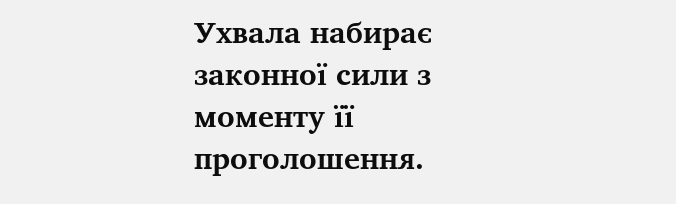Ухвала набирає законної сили з моменту її проголошення.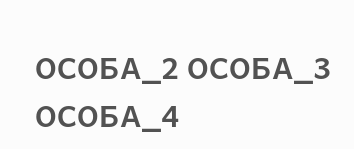ОСОБА_2 ОСОБА_3 ОСОБА_4